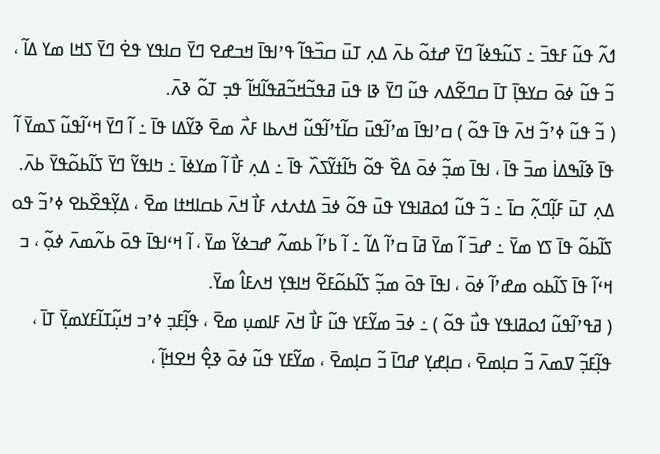ߗߍ߬ ߟߎ߬ ߓߟߏ߫ ߸ ߖߎ߬ߟߦߊ߬ ߣߌ߫ ߝߙߋ߬ ߕߍ߫ ߡߍ߲ ߠߎ߫ ߛߏ߰ߟߊ߬ ߟߴߊߟߊ߫ ߞߏߝߐ ߣߌ߫ ߛߊߟߌ ߟߐ߭ ߣߌ߫ ߖߞߊ ߘߌ ߡߊ߬ ، ߏ߬ ߟߎ߬ ߦߋ߫ ߛߌߟߊ߲߫ ߠߊ߫ ߛߣߐ߬ߡߍ ߟߎ߬ ߣߌ߫ ߢߊ ߟߎ߫ ߥߟߏ߬ߞߏ߬ߥߟߊ߬ߞߊ߬ ߟߏ߲ ߠߋ߬ ߢߍ߫.
( ߏ߬ ߟߎ߬ ߦߴߏ߬ ߞߍ߫ ߟߊ߫ ߟߋ߬ ) ߛߴߊߟߊ߫ ߘߴߊ߬ߟߎ߫ ߛߊ߬ߙߴߊ߬ߟߎ߬ ߞߍߕߊ ߓߍ߯ ߘߐ߫ ߢߌ߬ߡߊ ߟߊ߫ ߸ ߊ߬ ߣߌ߫ ߞߵߊ߬ߟߎ߬ ߖߘߌ߫ ߊ߬ ߟߊ߫ ߢߊ߬ߒߡߊ߭ ߘߏ߫ ߟߊ߫ ، ߊߟߊ߫ ߘߏ߲߬ ߦߋ߫ ߡߐ߰ ߟߋ߬ ߤߊ߬ߙߌ߬ߖߍ߰ ߟߊ߫ ߸ ߡߍ߲ ߓߊ߯ ߊ߬ ߘߌߦߊ߫ ߸ ߤߊߟߌ߬ ߣߌ߫ ߖߊ߬ߕߋ߬ߟߌ߫ ߕߍ߫.
ߡߍ߲ ߠߎ߫ ߓߊ߲߬ߣߍ߲߬ ߛߊ߫ ߸ ߏ߬ ߟߎ߬ ߗߋߥߊߟߌ ߟߎ߫ ߟߋ߬ ߦߏ߫ ߡߙߍߙߍ ߓߊ߯ ߞߍ߫ ߕߛߊߞߙߊ ߘߐ߫ ، ߡߌ߲߬ߟߐ߰ߕߐ ߦߴߏ߬ ߟߋ ߖߊ߬ߕߋ߬ ߟߊ߫ ߖߌ ߘߌ߫ ߸ ߝߏ߫ ߊ߬ ߘߌ߫ ߥߊ߫ ߛߴߊ߬ ߡߊ߬ ߸ ߊ߬ ߕߴߊ߬ ߕߘߍ߬ ߝߏߦߌ߬ ߘߌ߫ ، ߊ߬ ߞߵߊߟߊ߫ ߟߋ߫ ߕߍ߬ߘߍ߫ ߦߋ߲߬ ، ߏ ߞߵߊ߬ ߟߊ߫ ߖߊ߬ߕߋ ߘߝߴߊ߬ ߦߋ߫ ، ߊߟߊ߫ ߟߋ߫ ߘߏ߲߬ ߖߊ߬ߕߋ߬ߓߐ߬ ߞߊߟߌ߲ ߞߍߓߊ߮ ߘߌ߫.
( ߥߟߴߊ߬ߟߎ߬ ߗߋߥߊߟߌ ߟߎ߯ ߟߋ߬ ) ߸ ߦߏ߫ ߘߌ߬ߓߌ ߟߎ߬ ߓߊ߯ ߞߍ߫ ߓߊߘߎ߲ ߘߐ߫ ، ߟߊ߲߬ߓߏ߲ ߦߴߏ ߞߎ߲߬ߠߊ߬ߓߌߘߌ߲߫ ߠߊ߫ ، ߟߊ߲߬ߓߏ߲߬ ߜߘߍ߫ ߏ߬ ߛߊ߲ߘߐ߫ ، ߛߊ߲ߝߌ߲ ߝߣߊ߫ ߏ߬ ߛߊ߲ߘߐ߫ ، ߘߌ߬ߓߌ ߟߎ߬ ߦߋ߫ ߢߐ߲߮ ߞߐߞߊ߲߬ ،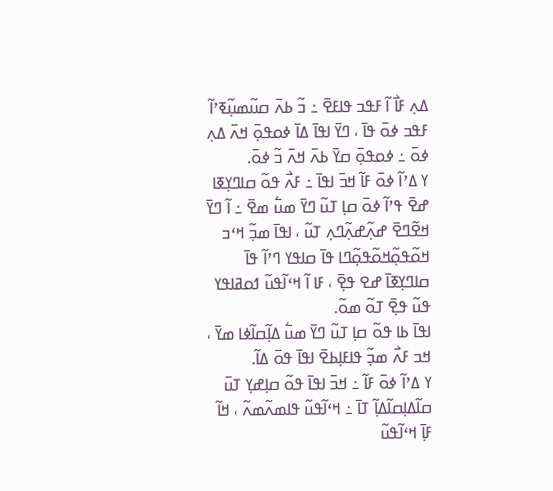ߡߍ߲ ߓߊ߯ ߊ߬ ߓߟߏ ߟߊߓߐ߫ ߸ ߏ߬ ߕߍ߫ ߛߎ߬ߘߎ߲߬ߧߴߊ߬ ߓߟߏ ߦߋ߫ ߟߊ߫ ، ߣߌ߫ ߊߟߊ߫ ߡߊ߫ ߦߋߟߋ߲߫ ߞߍ߫ ߡߍ߲ ߦߋ߫ ߸ ߦߋߟߋ߲߫ ߛߌ߫ ߕߍ߫ ߞߍ߫ ߏ߬ ߦߋ߫.
ߌ ߡߴߊ߬ ߦߋ߫ ߓߊ߬ ߞߏ߫ ߊߟߊ߫ ߸ ߓߍ߯ ߟߋ߬ ߛߊߣߌ߲ߧߊ ߝߐ߫ ߟߴߊ߬ ߦߋ߫ ߛߊ߲ ߠߎ߬ ߣߌ߫ ߘߎ߱ ߘߐ߫ ߸ ߊ߬ ߣߌ߫ ߞߐ߬ߣߐ߫ ߝߍ߲߬ߝߍ߲߬ߣߍ߲ ߠߎ߬ ، ߊߟߊ߫ ߘߏ߲߬ ߞߵߏ ߞߋ߬ߟߋ߲߬ߞߋ߬ߟߋ߲߬ߣߊ ߟߊ߫ ߛߊߟߌ ߣߴߊ߬ ߟߊ߫ ߛߊߣߌ߲ߧߊ߫ ߝߐ ߟߐ߲߫ ، ߓߊ ߊ߬ ߞߵߊ߬ߟߎ߬ ߗߋߥߊߟߌ ߟߎ߬ ߟߐ߲߫ ߠߋ߬ ߘߋ߬.
ߊߟߊ߫ ߕߊ ߟߋ߬ ߛߊ߲ ߠߎ߬ ߣߌ߫ ߘߎ߱ ߡߊ߲߬ߛߊ߬ߦߊ ߘߌ߫ ، ߞߏ ߓߍ߯ ߘߏ߲߬ ߟߊߓߊ߲ߕߐ߫ ߊߟߊ߫ ߟߋ߫ ߡߊ߬.
ߌ ߡߴߊ߬ ߦߋ߫ ߓߊ߬ ߸ ߞߏ߫ ߊߟߊ߫ ߟߋ߬ ߛߊ߲ߝߌ߲ ߠߎ߫ ߛߊ߬ߡߊ߲ߛߊ߬ߡߊ߲߬ ߠߊ߫ ߸ ߞߵߊ߬ߟߎ߬ ߟߊߘߍ߬ߘߍ߬ ، ߞߊ߬ ߓߊ߲߫ ߞߵߊ߬ߟߎ߬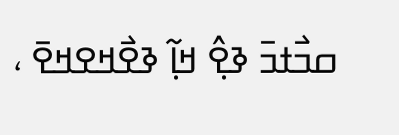ߛߏ߯ߙߏ߫ ߢߐ߲߮ ߞߊ߲߬ ߢߐ߯ߞߐߞߐ߫ ،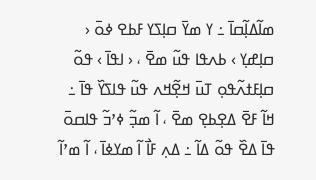ߘߊ߬ߡߊ߲߬ߛߊ߫ ߸ ߌ ߘߌ߫ ߛߊ߲ߖߌ ߓߕߐ ߦߋ߫ ‹ ߛߊ߲ߝߌ߲ › ߕߍߟߊ ߟߎ߬ ߘߐ߫ ، ‹ ߊߟߊ߫ › ߟߋ߬ ߛߊ߲ߓߙߍ߬ߟߋ߲ ߠߎ߫ ߞߐ߲߬ߞߍ ߟߎ߬ ߟߊߖߌ߰ ߟߊ߫ ߸ ߞߊ߬ ߓߐ߫ ߡߐ߲ߕߐ߲ ߘߐ߫ ، ߊ߬ ߘߏ߲߬ ߦߴߏ߬ ߟߊߛߋ߫ ߟߊ߫ ߡߐ߰ ߟߋ߬ ߡߊ߬ ߸ ߡߍ߲ ߓߊ߯ ߊ߬ ߘߌߦߊ߫ ، ߊ߬ ߘߴߊ߬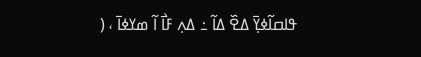ߟߊߛߊ߬ߦߌ߲߫ ߡߐ߰ ߡߊ߬ ߸ ߡߍ߲ ߓߊ߯ ߊ߬ ߘߌߦߊ߫ ، (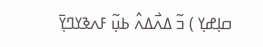ߛߊ߲ߝߌ߲ ) ߏ߬ ߡߍ߯ߡߍ߮ ߕߎ߲߬ ߓߍߢߌߣߌ߲߫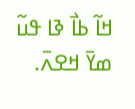ߞߊ߬ ߕߊ߯ ߢߊ ߟߎ߬ ߘߌ߫ ߞߐߍ߫.